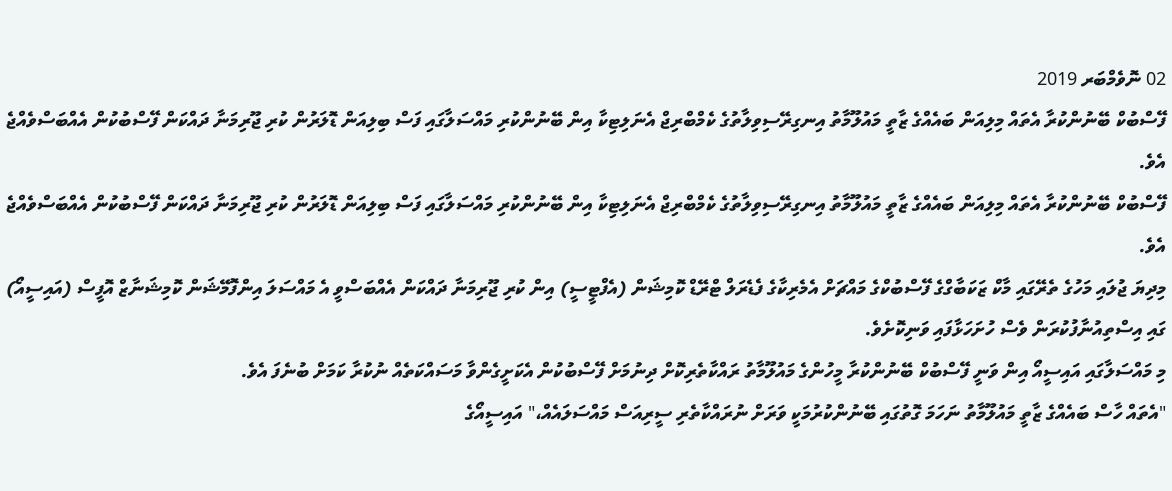02 ނޮވެމްބަރ 2019
ފޭސްބުކް ބޭނުންކުރާ އެތައް މިލިއަން ބައެއްގެ ޒާތީ މައުލޫމާތު އިނގިރޭސިވިލާތުގެ ކެމްބްރިޖް އެނަލިޓިކާ އިން ބޭނުންކުރި މައްސަލާގައި ފަސް ބިލިއަން ޑޮލަރުން ކުރި ޖޫރިމަނާ ދައްކަން ފޭސްބުކުން އެއްބަސްވެއްޖެ އެވެ.
ފޭސްބުކް ބޭނުންކުރާ އެތައް މިލިއަން ބައެއްގެ ޒާތީ މައުލޫމާތު އިނގިރޭސިވިލާތުގެ ކެމްބްރިޖް އެނަލިޓިކާ އިން ބޭނުންކުރި މައްސަލާގައި ފަސް ބިލިއަން ޑޮލަރުން ކުރި ޖޫރިމަނާ ދައްކަން ފޭސްބުކުން އެއްބަސްވެއްޖެ އެވެ.
މިދިޔަ ޖުލައި މަހުގެ ތެރޭގައި މާކް ޒަކަބާގްގެ ފޭސްބުކްގެ މައްޗަށް އެމެރިކާގެ ފެޑެރަލް ޓްރޭޑް ކޮމިޝަން (އެފްޓީސީ) އިން ކުރި ޖޫރިމަނާ ދައްކަން އެއްބަސްވީ އެ މައްސަލަ އިންފޮމޭޝަން ކޮމިޝަނާޒް އޮފީސް (އައިސީއޯ) ގައި އިސްތިއުނާފުކުރަން ވެސް ހުށަހަޅާފައި ވަނިކޮށެވެ.
މި މައްސަލާގައި އައިސީއޯ އިން ވަނީ ފޭސްބުކް ބޭނުންކުރާ މީހުންގެ މައުލޫމާތު ރައްކާތެރިކޮށް ދިނުމަށް ފޭސްބުކުން އެކަށީގެންވާ މަސައްކަތެއް ނުކުރާ ކަމަށް ބުނެފަ އެވެ.
"އެތައް ހާސް ބައެއްގެ ޒާތީ މައުލޫމާތު ނަހަމަ ގޮތުގައި ބޭނުންކުރުމަކީ ވަރަށް ނުރައްކާތެރި ސީރިއަސް މައްސަލައެއް،" އައިސީއޯގެ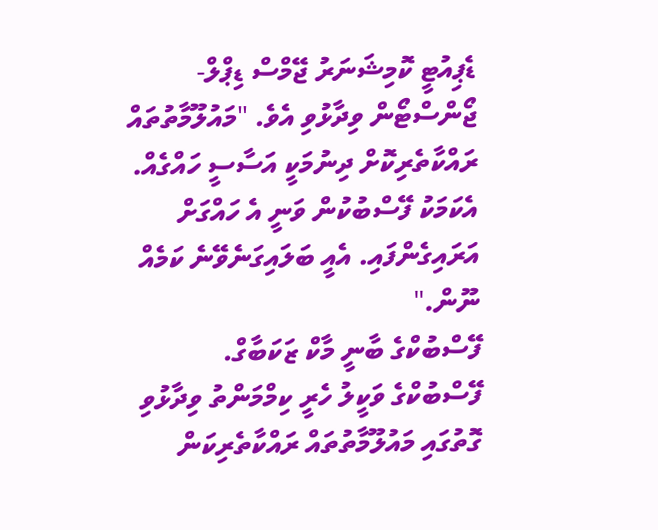ޑެޕިއުޓީ ކޮމިޝަނަރު ޖޭމްސް ޑިޕްލް-ޖޯންސްޓޯން ވިދާޅުވި އެވެ. "މައުލޫމާތުތައް ރައްކާތެރިކޮށް ދިނުމަކީ އަސާސީ ހައްގެއް. އެކަމަކު ފޭސްބުކުން ވަނީ އެ ހައްގަށް އަރައިގެންފައި. އެއީ ބަލައިގަނެވޭނެ ކަމެއް ނޫން."
ފޭސްބުކްގެ ބާނީ މާކް ޒަކަބާގް.
ފޭސްބުކްގެ ވަކީލު ހެރީ ކިމްމަންތު ވިދާޅުވި ގޮތުގައި މައުލޫމާތުތައް ރައްކާތެރިކަން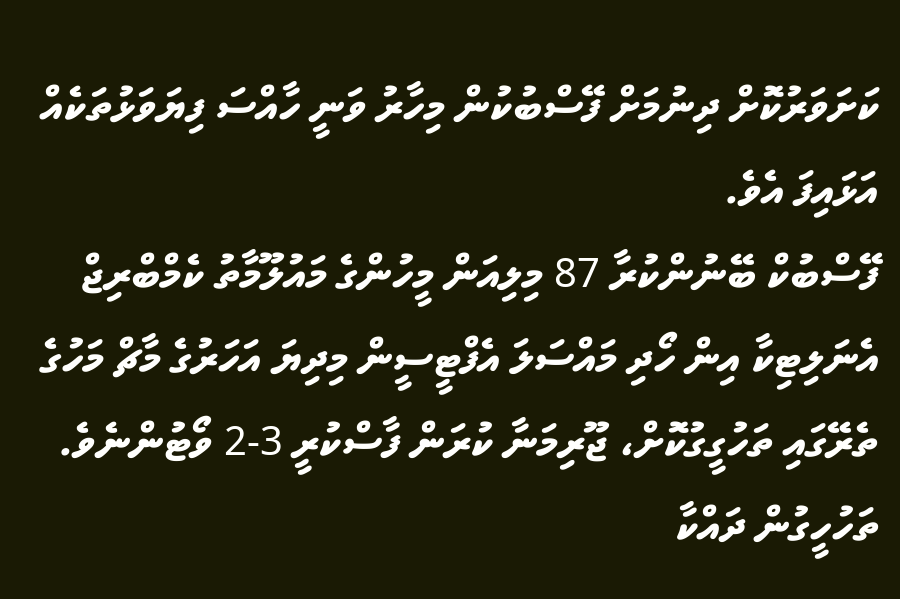ކަށަވަރުކޮށް ދިނުމަށް ފޭސްބުކުން މިހާރު ވަނީ ހާއްސަ ފިޔަވަޅުތަކެއް އަޅައިފަ އެވެ.
ފޭސްބުކް ބޭނުންކުރާ 87 މިލިއަން މީހުންގެ މައުލޫމާތު ކެމްބްރިޖް އެނަލިޓިކާ އިން ހޯދި މައްސަލަ އެފްޓީސީން މިދިޔަ އަހަރުގެ މާޗް މަހުގެ ތެރޭގައި ތަހުގީގުކޮށް، ޖޫރިމަނާ ކުރަން ފާސްކުރީ 3-2 ވޯޓުންނެވެ.
ތަހުހީގުން ދައްކާ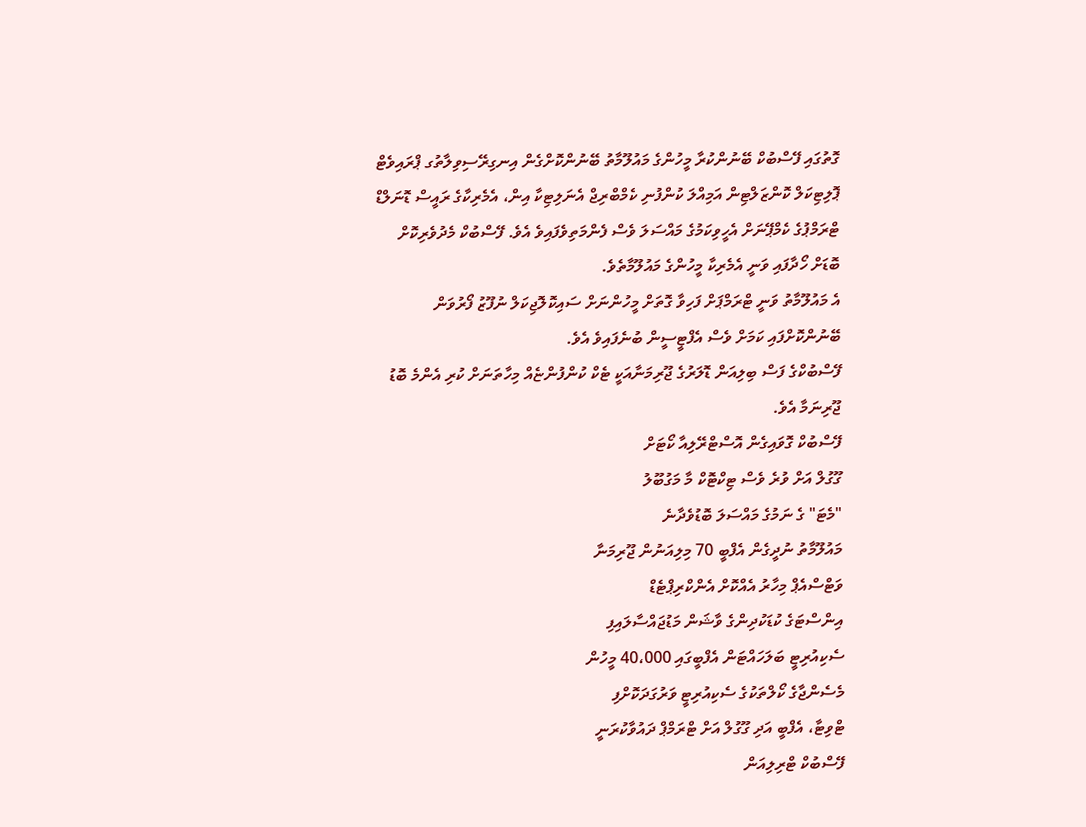ގޮތުގައި ފޭސްބުކް ބޭނުންކުރާ މީހުންގެ މައުލޫމާތު ބޭނުންކޮށްގެން އިނގިރޭސިވިލާތުގ ޕްރައިވެޓް ޕޮލިޓިކަލް ކޮންޒަލްޓިން އަމިއްލަ ކުންފުނި ކެމްބްރިޖް އެނަލިޓިކާ އިން، އެމެރިކާގެ ރައީސް ޑޮނަލްޑް ޓްރަމްޕުގެ ކެމްޕޭނަށް އެހީވިކަމުގެ މައްސަލަ ވެސް ފެންމަތިވެފައިވެ އެވެ. ފޭސްބުކް މެދުވެރިކޮށް ބޮޑަށް ހޯދާފައި ވަނީ އެމެރިކާ މީހުންގެ މައުލޫމާތެވެ.
އެ މައުލޫމާތު ވަނީ ޓްރަމްޕަށް ފަހިވާ ގޮތަށް މީހުންނަށް ސައިކޮލޮޖިކަލް ނުފޫޒު ފޯރުވަން ބޭނުންކޮށްފައި ކަމަށް ވެސް އެފްޓީސީން ބުނެފައިވެ އެވެ.
ފޭސްބުކްގެ ފަސް ބިލިއަން ޑޮލަރުގެ ޖޫރިމަނާއަކީ ޓެކް ކުންފުންޏެއް މިހާތަނަށް ކުރި އެންމެ ބޮޑު ޖޫރިނަމާ އެވެ.
ފޭސްބުކް ގޮވައިގެން އޮސްޓްރޭލިއާ ކޯޓަށް
ގޫގުލް އަށް ވުރެ ވެސް ޓިކްޓޮކް މާ މަގުބޫލު
"މެޓަ" ގެ ނަމުގެ މައްސަލަ ބޮޑުވެދާނެ
މައުލޫމާތު ނުދީގެން އެފްބީ 70 މިލިއަނުން ޖޫރިމަނާ
ވަޓްސްއެޕް މިހާރު އެއްކޮށް އެންކްރިޕްޓެޑް
އިންސްޓަގެ ކުޑަކުދިންގެ ވާޝަން މަޑުޖައްސާލައިފި
ސެކިއުރިޓީ ބަލަހައްޓަން އެފްބީގައި 40،000 މީހުން
މެސެންޖާގެ ކޯލްތަކުގެ ސެކިއުރިޓީ ވަރުގަދަކޮށްފި
ޓްވިޓާ، އެފްބީ އަދި ގޫގުލް އަށް ޓްރަމްޕް ދައުވާކުރަނީ
ފޭސްބުކް ޓްރިލިއަން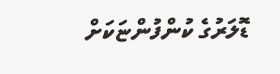ޑޮލަރުގެ ކުންފުންޏަކަށް